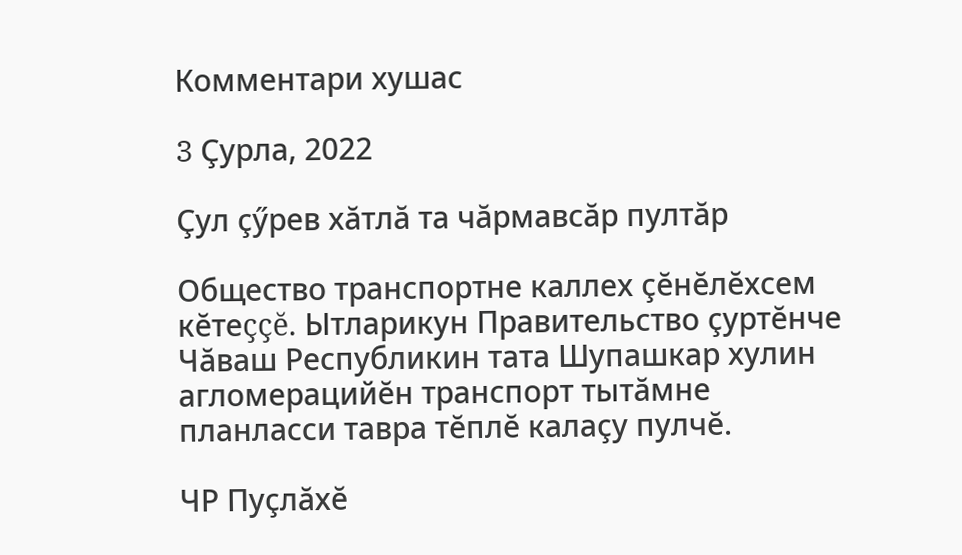Комментари хушас

3 Çурла, 2022

Çул çӳрев хăтлă та чăрмавсăр пултăр

Общество транспортне каллех çĕнĕлĕхсем кĕтеççĕ. Ытларикун Правительство çуртĕнче Чăваш Республикин тата Шупашкар хулин агломерацийĕн транспорт тытăмне планласси тавра тĕплĕ калаçу пулчĕ.

ЧР Пуçлăхĕ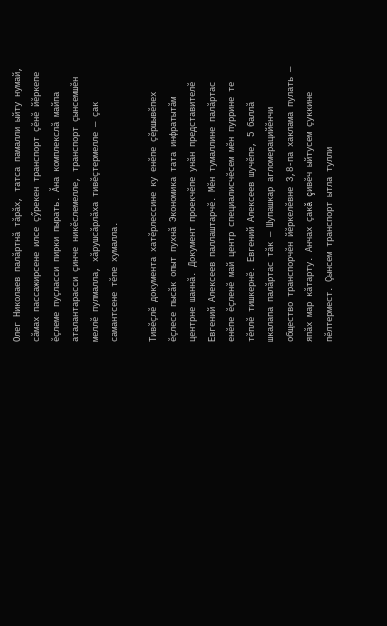Олег Николаев палăртнă тăрăх, татса памалли ыйту нумай, сăмах пассажирсене илсе çӳрекен транспорт çĕнĕ йĕркепе ĕçлеме пуçласси пирки пырать. Ăна комплекслă майпа аталантарасси çинче никĕслемелле, транспорт çынсемшĕн меллĕ пулмалла, хăрушсăрлăха тивĕçтермелле — çак самантсене тĕпе хумалла.

Тивĕçлĕ документа хатĕрлессине ку енĕпе çĕршывĕпех ĕçлесе пысăк опыт пухнă Экономика тата инфратытăм центрне шаннă. Документ проекчĕпе унăн представителĕ Евгений Алексеев паллаштарчĕ. Мĕн тумаллине палăртас енĕпе ĕçленĕ май центр специалисчĕсем мĕн пуррине те тĕплĕ тишкернĕ. Евгений Алексеев шучĕпе, 5 баллă шкалапа палăртас тăк — Шупашкар агломерацийĕнчи общество транспорчĕн йĕркелĕвне 3,8-па хаклама пулать — япăх мар кăтарту. Анчах çакă çивĕч ыйтусем çуккине пĕлтермест. Çынсем транспорт ытла тулли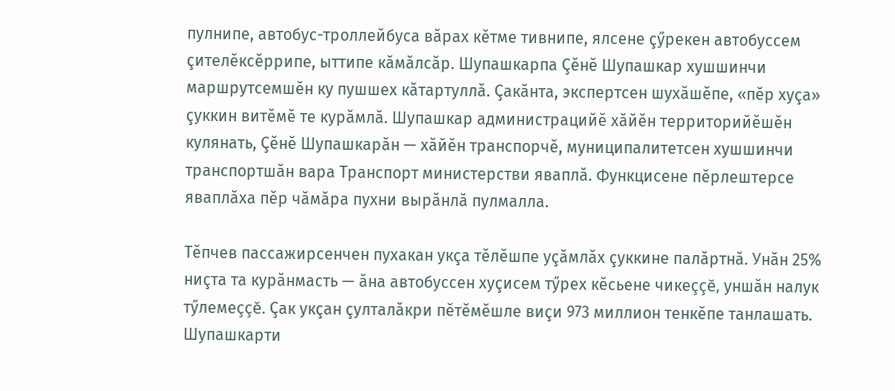пулнипе, автобус-троллейбуса вăрах кĕтме тивнипе, ялсене çӳрекен автобуссем çителĕксĕррипе, ыттипе кăмăлсăр. Шупашкарпа Çĕнĕ Шупашкар хушшинчи маршрутсемшĕн ку пушшех кăтартуллă. Çакăнта, экспертсен шухăшĕпе, «пĕр хуçа» çуккин витĕмĕ те курăмлă. Шупашкар администрацийĕ хăйĕн территорийĕшĕн кулянать, Çĕнĕ Шупашкарăн — хăйĕн транспорчĕ, муниципалитетсен хушшинчи транспортшăн вара Транспорт министерстви яваплă. Функцисене пĕрлештерсе яваплăха пĕр чăмăра пухни вырăнлă пулмалла.

Тĕпчев пассажирсенчен пухакан укçа тĕлĕшпе уçăмлăх çуккине палăртнă. Унăн 25% ниçта та курăнмасть — ăна автобуссен хуçисем тӳрех кĕсьене чикеççĕ, уншăн налук тӳлемеççĕ. Çак укçан çулталăкри пĕтĕмĕшле виçи 973 миллион тенкĕпе танлашать. Шупашкарти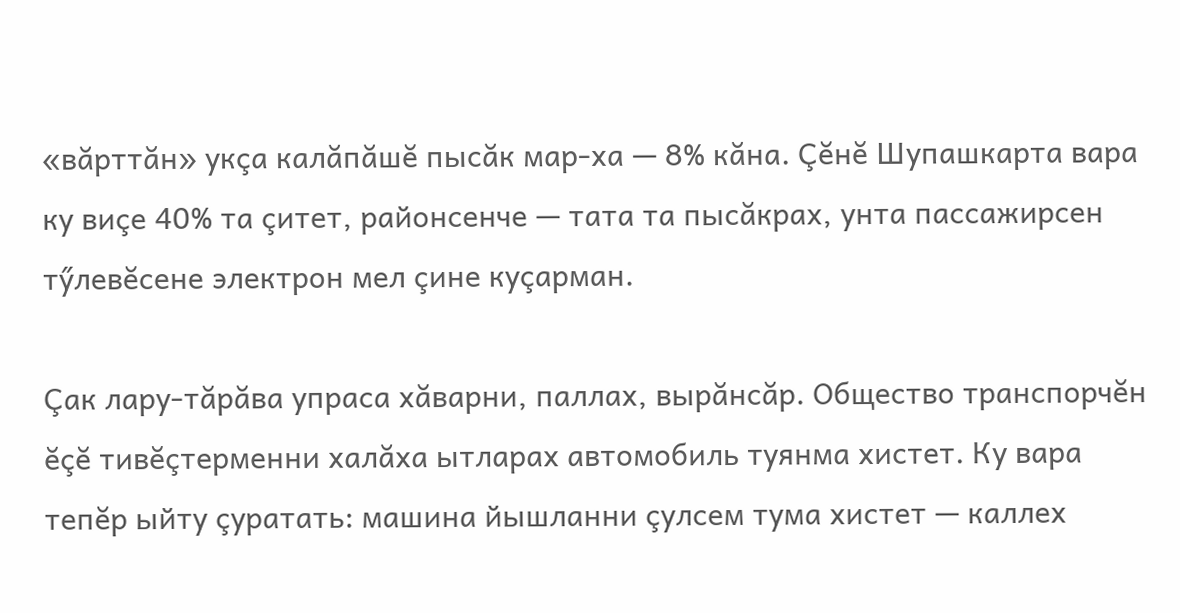«вăрттăн» укçа калăпăшĕ пысăк мар-ха — 8% кăна. Çĕнĕ Шупашкарта вара ку виçе 40% та çитет, районсенче — тата та пысăкрах, унта пассажирсен тӳлевĕсене электрон мел çине куçарман.

Çак лару-тăрăва упраса хăварни, паллах, вырăнсăр. Общество транспорчĕн ĕçĕ тивĕçтерменни халăха ытларах автомобиль туянма хистет. Ку вара тепĕр ыйту çуратать: машина йышланни çулсем тума хистет — каллех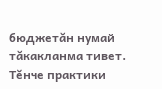бюджетăн нумай тăкакланма тивет. Тĕнче практики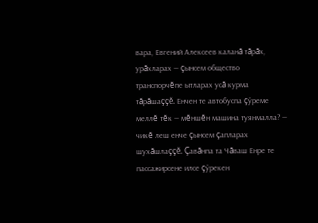вара, Евгений Алексеев каланă тăрăх, урăхларах — çынсем общество транспорчĕпе ытларах усă курма тăрăшаççĕ. Енчен те автобуспа çӳреме меллĕ тĕк — мĕншĕн машина туянмалла? — чикĕ леш енче çынсем çапларах шухăшлаççĕ. Çавăнпа та Чăваш Енре те пассажирсене илсе çӳрекен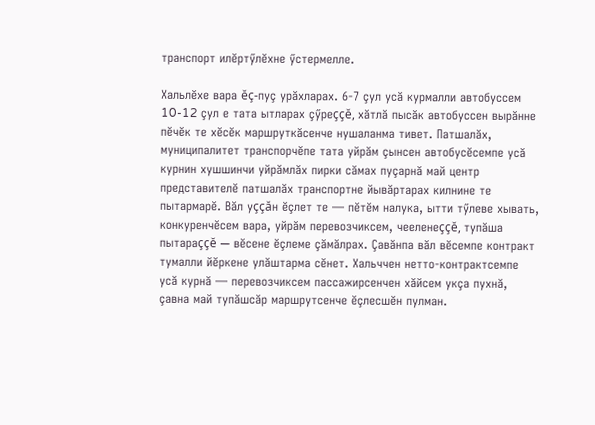транспорт илĕртӳлĕхне ӳстермелле.

Хальлĕхе вара ĕç-пуç урăхларах. 6-7 çул усă курмалли автобуссем 10-12 çул е тата ытларах çӳреççĕ, хăтлă пысăк автобуссен вырăнне пĕчĕк те хĕсĕк маршруткăсенче нушаланма тивет. Патшалăх, муниципалитет транспорчĕпе тата уйрăм çынсен автобусĕсемпе усă курнин хушшинчи уйрăмлăх пирки сăмах пуçарнă май центр представителĕ патшалăх транспортне йывăртарах килнине те пытармарĕ. Вăл уççăн ĕçлет те — пĕтĕм налука, ытти тӳлеве хывать, конкуренчĕсем вара, уйрăм перевозчиксем, чееленеççĕ, тупăша пытараççĕ — вĕсене ĕçлеме çăмăлрах. Çавăнпа вăл вĕсемпе контракт тумалли йĕркене улăштарма сĕнет. Хальччен нетто-контрактсемпе усă курнă — перевозчиксем пассажирсенчен хăйсем укçа пухнă, çавна май тупăшсăр маршрутсенче ĕçлесшĕн пулман.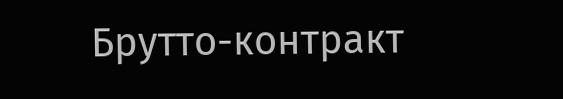Брутто-контракт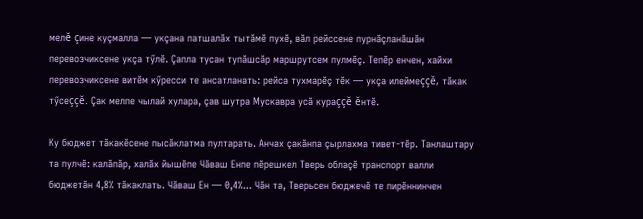мелĕ çине куçмалла — укçана патшалăх тытăмĕ пухĕ, вăл рейссене пурнăçланăшăн перевозчиксене укçа тӳлĕ. Çапла тусан тупăшсăр маршрутсем пулмĕç. Тепĕр енчен, хайхи перевозчиксене витĕм кӳресси те ансатланать: рейса тухмарĕç тĕк — укçа илеймеççĕ, тăкак тӳсеççĕ. Çак мелпе чылай хулара, çав шутра Мускавра усă кураççĕ ĕнтĕ.

Ку бюджет тăкакĕсене пысăклатма пултарать. Анчах çакăнпа çырлахма тивет-тĕр. Танлаштару та пулчĕ: калăпăр, халăх йышĕпе Чăваш Енпе пĕрешкел Тверь облаçĕ транспорт валли бюджетăн 4,8% тăкаклать. Чăваш Ен — 0,4%... Чăн та, Тверьсен бюджечĕ те пирĕннинчен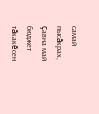самай пысăкрах, çавна май бюджет тăкакĕсен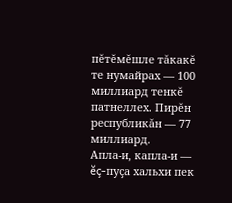пĕтĕмĕшле тăкакĕ те нумайрах — 100 миллиард тенкĕ патнеллех. Пирĕн республикăн — 77 миллиард.
Апла-и, капла-и — ĕç-пуçа хальхи пек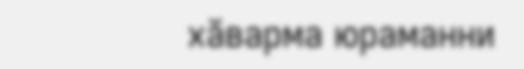хăварма юраманни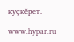куçкĕрет.

www.hypar.ru